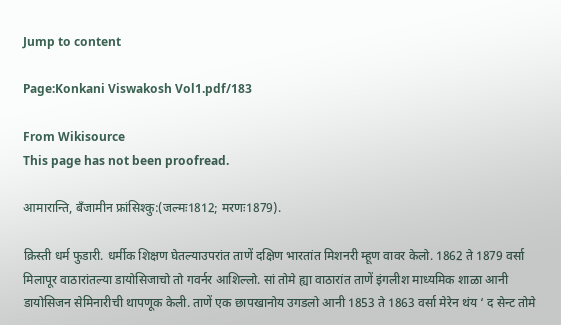Jump to content

Page:Konkani Viswakosh Vol1.pdf/183

From Wikisource
This page has not been proofread.

आमारान्ति, बँजामीन फ्रांसिश्कु:(जल्मः1812; मरणः1879).

क्रिस्ती धर्म फुडारी. धर्मीक शिक्षण घेतल्याउपरांत ताणें दक्षिण भारतांत मिशनरी म्हूण वावर केलो. 1862 ते 1879 वर्सा मिलापूर वाठारांतल्या डायोसिजाचो तो गवर्नर आशिल्लो. सां तोमे ह्या वाठारांत ताणें इंगलीश माध्यमिक शाळा आनी डायोसिजन सेमिनारीची थापणूक केली. ताणें एक छापखानोय उगडलो आनी 1853 ते 1863 वर्सा मेरेन थंय ‘ द सेन्ट तोमे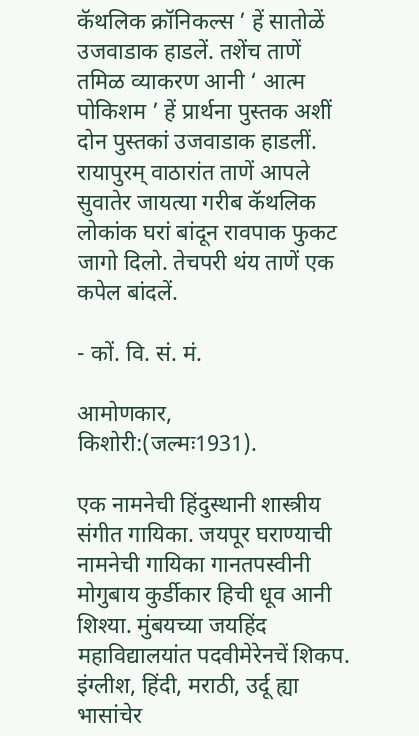कॅथलिक क्रॉनिकल्स ’ हें सातोळें उजवाडाक हाडलें. तशेंच ताणें तमिळ व्याकरण आनी ‘ आत्म पोकिशम ’ हें प्रार्थना पुस्तक अशीं दोन पुस्तकां उजवाडाक हाडलीं. रायापुरम् वाठारांत ताणें आपले सुवातेर जायत्या गरीब कॅथलिक लोकांक घरां बांदून रावपाक फुकट जागो दिलो. तेचपरी थंय ताणें एक कपेल बांदलें.

- कों. वि. सं. मं.

आमोणकार, किशोरी:(जल्मः1931).

एक नामनेची हिंदुस्थानी शास्त्रीय संगीत गायिका. जयपूर घराण्याची नामनेची गायिका गानतपस्वीनी मोगुबाय कुर्डीकार हिची धूव आनी शिश्या. मुंबयच्या जयहिंद महाविद्यालयांत पदवीमेरेनचें शिकप. इंग्लीश, हिंदी, मराठी, उर्दू ह्या भासांचेर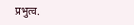प्रभुत्व.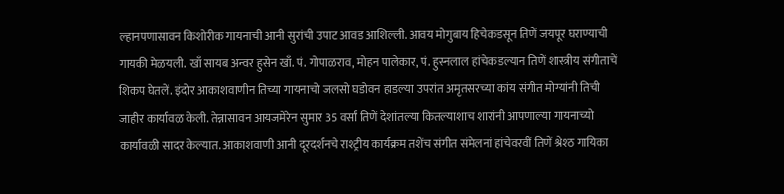ल्हानपणासावन किशोरीक गायनाची आनी सुरांची उपाट आवड आशिल्ली. आवय मोगुबाय हिचेकडसून तिणें जयपूर घराण्याची गायकी मेळयली. खाँ सायब अन्वर हुसेन खाँ. पं. गोपाळराव, मोहन पालेकार, पं. हुस्नलाल हांचेकडल्यान तिणें शास्त्रीय संगीताचें शिकप घेतलें. इंदोर आकाशवाणीन तिच्या गायनाचो जलसो घडोवन हाडल्या उपरांत अमृतसरच्या कांय संगीत मोग्यांनी तिची जाहीर कार्यावळ केली. तेन्नासावन आयजमेरेन सुमार 35 वर्सां तिणें देशांतल्या कितल्याशाच शारांनी आपणाल्या गायनाच्यो कार्यावळी सादर केल्यात. आकाशवाणी आनी दूरदर्शनचे राश्ट्रीय कार्यक्रम तशेंच संगीत संमेलनां हांचेवरवीं तिणें श्रेश्ठ गायिका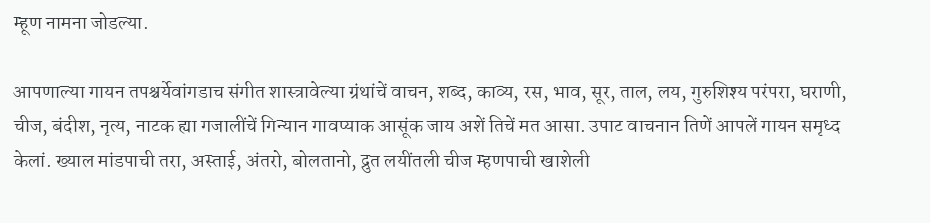म्हूण नामना जोडल्या.

आपणाल्या गायन तपश्चर्येवांगडाच संगीत शास्त्रावेल्या ग्रंथांचें वाचन, शब्द, काव्य, रस, भाव, सूर, ताल, लय, गुरुशिश्य परंपरा, घराणी, चीज, बंदीश, नृत्य, नाटक ह्या गजालींचें गिन्यान गावप्याक आसूंक जाय अशें तिचें मत आसा. उपाट वाचनान तिणें आपलें गायन समृध्द केलां. ख्याल मांडपाची तरा, अस्ताई, अंतरो, बोलतानो, द्रुत लयींतली चीज म्हणपाची खाशेली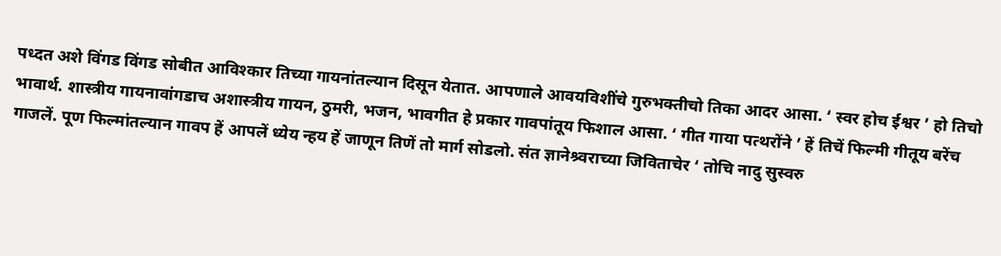पध्दत अशे विंगड विंगड सोबीत आविश्कार तिच्या गायनांतल्यान दिसून येतात. आपणाले आवयविशींचे गुरुभक्तीचो तिका आदर आसा. ‘ स्वर होच ईश्वर ’ हो तिचो भावार्थ. शास्त्रीय गायनावांगडाच अशास्त्रीय गायन, ठुमरी, भजन, भावगीत हे प्रकार गावपांतूय फिशाल आसा. ‘ गीत गाया पत्थरोंने ’ हें तिचें फिल्मी गीतूय बरेंच गाजलें. पूण फिल्मांतल्यान गावप हें आपलें ध्येय न्हय हें जाणून तिणें तो मार्ग सोडलो. संत ज्ञानेश्र्वराच्या जिविताचेर ‘ तोचि नादु सुस्वरु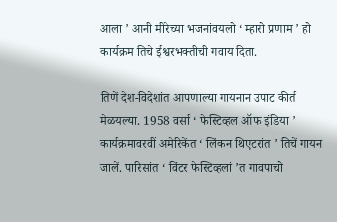आला ’ आनी मीरेच्या भजनांवयलो ‘ म्हारो प्रणाम ’ हो कार्यक्रम तिचे ईश्वरभक्तीची गवाय दिता.

तिणें देश-विदेशांत आपणाल्या गायनान उपाट कीर्त मेळयल्या. 1958 वर्सा ‘ फेस्टिव्हल ऑफ इंडिया ’ कार्यक्रमावरवीं अमेरिकेंत ‘ लिंकन थिएटरांत ’ तिचें गायन जालें. पारिसांत ‘ विंटर फेस्टिव्हलां ’त गावपाचो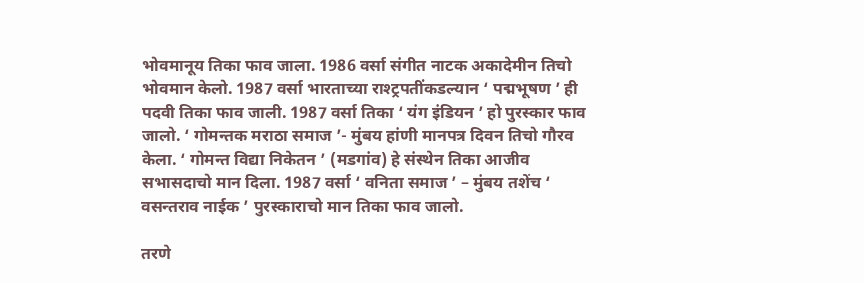भोवमानूय तिका फाव जाला. 1986 वर्सा संगीत नाटक अकादेमीन तिचो भोवमान केलो. 1987 वर्सा भारताच्या राश्ट्रपतींकडल्यान ‘ पद्मभूषण ’ ही पदवी तिका फाव जाली. 1987 वर्सा तिका ‘ यंग इंडियन ’ हो पुरस्कार फाव जालो. ‘ गोमन्तक मराठा समाज ’- मुंबय हांणी मानपत्र दिवन तिचो गौरव केला. ‘ गोमन्त विद्या निकेतन ’ (मडगांव) हे संस्थेन तिका आजीव सभासदाचो मान दिला. 1987 वर्सा ‘ वनिता समाज ’ – मुंबय तशेंच ‘ वसन्तराव नाईक ’ पुरस्काराचो मान तिका फाव जालो.

तरणे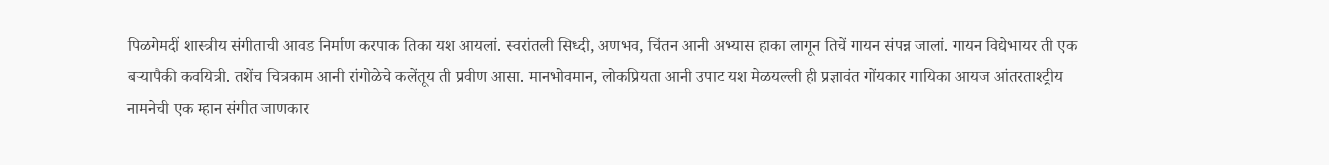पिळगेमदीं शास्त्रीय संगीताची आवड निर्माण करपाक तिका यश आयलां. स्वरांतली सिध्दी, अणभव, चिंतन आनी अभ्यास हाका लागून तिचें गायन संपन्न जालां. गायन विद्येभायर ती एक बऱ्यापैकी कवयित्री. तशेंच चित्रकाम आनी रांगोळेचे कलेंतूय ती प्रवीण आसा. मानभोवमान, लोकप्रियता आनी उपाट यश मेळयल्ली ही प्रज्ञावंत गोंयकार गायिका आयज आंतरताश्ट्रीय नामनेची एक म्हान संगीत जाणकार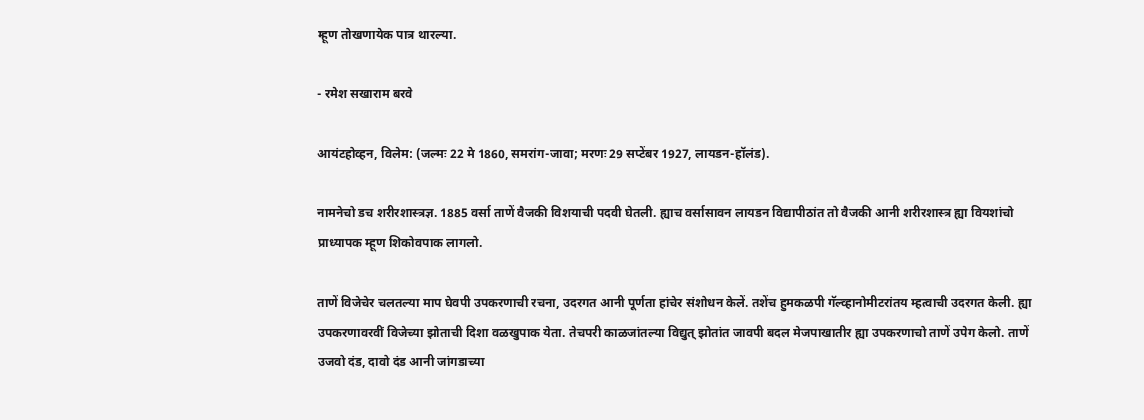म्हूण तोखणायेक पात्र थारल्या.

- रमेश सखाराम बरवे

आयंटहोव्हन, विलेम: (जल्मः 22 मे 1860, समरांग-जावा; मरणः 29 सप्टेंबर 1927, लायडन-हॉलंड).

नामनेचो डच शरीरशास्त्रज्ञ. 1885 वर्सा ताणें वैजकी विशयाची पदवी घेतली. ह्याच वर्सासावन लायडन विद्यापीठांत तो वैजकी आनी शरीरशास्त्र ह्या वियशांचो प्राध्यापक म्हूण शिकोवपाक लागलो.

ताणें विजेचेर चलतल्या माप घेवपी उपकरणाची रचना, उदरगत आनी पूर्णता हांचेर संशोधन केलें. तशेंच हुमकळपी गॅल्व्हानोमीटरांतय म्हत्वाची उदरगत केली. ह्या उपकरणावरवीं विजेच्या झोताची दिशा वळखुपाक येता. तेचपरी काळजांतल्या विद्युत् झोतांत जावपी बदल मेजपाखातीर ह्या उपकरणाचो ताणें उपेग केलो. ताणें उजवो दंड, दावो दंड आनी जांगडाच्या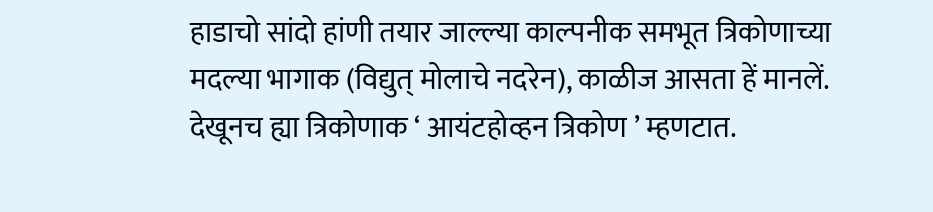हाडाचो सांदो हांणी तयार जाल्ल्या काल्पनीक समभूत त्रिकोणाच्या मदल्या भागाक (विद्युत् मोलाचे नदरेन), काळीज आसता हें मानलें. देखूनच ह्या त्रिकोणाक ‘ आयंटहोव्हन त्रिकोण ’ म्हणटात.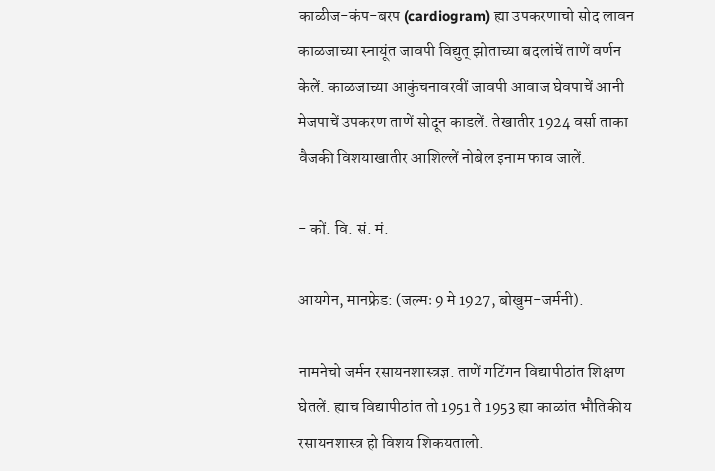काळीज-कंप-बरप (cardiogram) ह्या उपकरणाचो सोद लावन काळजाच्या स्नायूंत जावपी विद्युत् झोताच्या बदलांचें ताणें वर्णन केलें. काळजाच्या आकुंचनावरवीं जावपी आवाज घेवपाचें आनी मेजपाचें उपकरण ताणें सोदून काडलें. तेखातीर 1924 वर्सा ताका वैजकी विशयाखातीर आशिल्लें नोबेल इनाम फाव जालें.

- कों. वि. सं. मं.

आयगेन, मानफ्रेड: (जल्मः 9 मे 1927, बोखुम-जर्मनी).

नामनेचो जर्मन रसायनशास्त्रज्ञ. ताणें गटिंगन विद्यापीठांत शिक्षण घेतलें. ह्याच विद्यापीठांत तो 1951 ते 1953 ह्या काळांत भौतिकीय रसायनशास्त्र हो विशय शिकयतालो.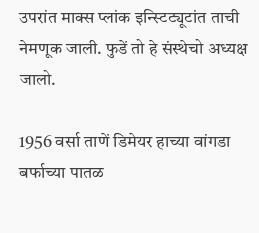उपरांत माक्स प्लांक इन्स्टिट्यूटांत ताची नेमणूक जाली. फुडें तो हे संस्थेचो अध्यक्ष जालो.

1956 वर्सा ताणें डिमेयर हाच्या वांगडा बर्फाच्या पातळ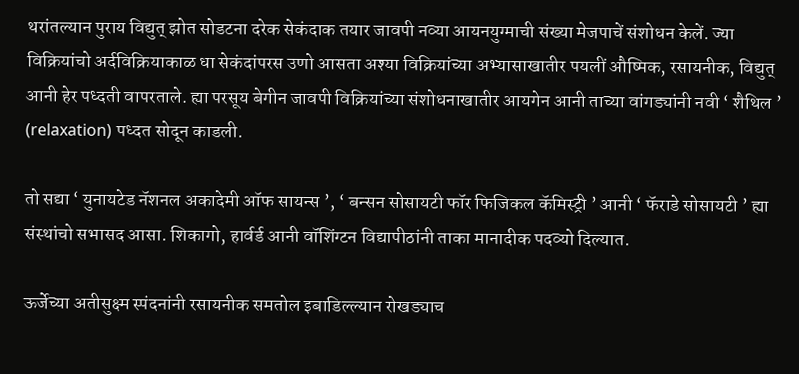थरांतल्यान पुराय विद्युत् झोत सोडटना दरेक सेकंदाक तयार जावपी नव्या आयनयुग्माची संख्या मेजपाचें संशोधन केलें. ज्या विक्रियांचो अर्दविक्रियाकाळ धा सेकंदांपरस उणो आसता अश्या विक्रियांच्या अभ्यासाखातीर पयलीं औष्मिक, रसायनीक, विद्युत् आनी हेर पध्दती वापरताले. ह्या परसूय बेगीन जावपी विक्रियांच्या संशोधनाखातीर आयगेन आनी ताच्या वांगड्यांनी नवी ‘ शैथिल ’ (relaxation) पध्दत सोदून काडली.

तो सद्या ‘ युनायटेड नॅशनल अकादेमी ऑफ सायन्स ’, ‘ बन्सन सोसायटी फॉर फिजिकल कॅमिस्ट्री ’ आनी ‘ फॅराडे सोसायटी ’ ह्या संस्थांचो सभासद आसा. शिकागो, हार्वर्ड आनी वॉशिंग्टन विद्यापीठांनी ताका मानादीक पदव्यो दिल्यात.

ऊर्जेच्या अतीसुक्ष्म स्पंदनांनी रसायनीक समतोल इबाडिल्ल्यान रोखड्याच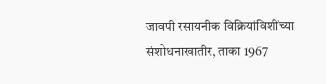जावपी रसायनीक विक्रियांविशींच्या संशोधनाखातीर, ताका 1967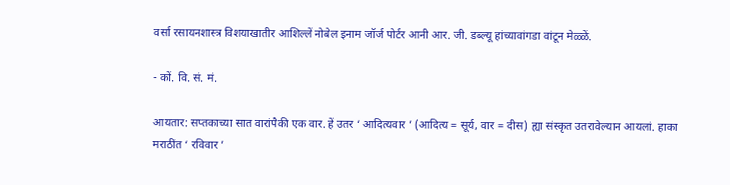वर्सा रसायनशास्त्र विशयाखातीर आशिल्लें नोबेल इनाम जॉर्ज पोर्टर आनी आर. जी. डब्ल्यू हांच्यावांगडा वांटून मेळ्ळें.

- कों. वि. सं. मं.

आयतार: सप्तकाच्या सात वारांपैकी एक वार. हें उतर ‘ आदित्यवार ’ (आदित्य = सूर्य, वार = दीस) ह्या संस्कृत उतरावेल्यान आयलां. हाका मराठींत ‘ रविवार ’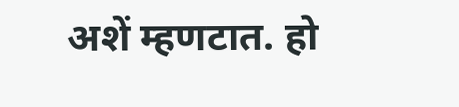अशें म्हणटात. हो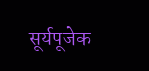सूर्यपूजेक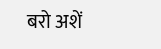बरो अशें